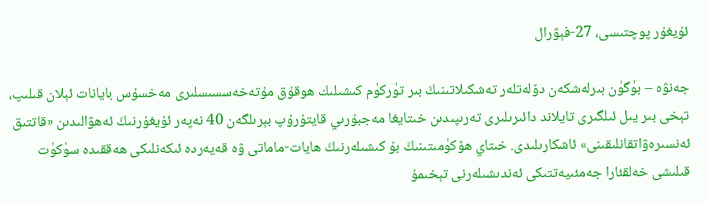ئۇيغۇر پوچتىسى، 27-فېۋرال

جەنۋە – بۈگۈن بىرلەشكەن دۆلەتلەر تەشكىلاتىنىڭ بىر تۈركۈم كىشىلىك ھوقۇق مۇتەخەسسىسلىرى مەخسۇس بايانات ئېلان قىلىپ، تېخى بىر يىل ئىلگىرى تايلاند دائىرىلىرى تەرىپىدىن خىتايغا مەجبۇرىي قايتۇرۇپ بېرىلگەن 40 نەپەر ئۇيغۇرنىڭ ئەھۋالىدىن «قاتتىق ئەنسىرەۋاتقانلىقىنى» ئاشكارىلىدى. خىتاي ھۆكۈمىتىنىڭ بۇ كىشىلەرنىڭ ھايات-ماماتى ۋە قەيەردە ئىكەنلىكى ھەققىدە سۈكۈت قىلىشى خەلقئارا جەمئىيەتتىكى ئەندىشىلەرنى تېخىمۇ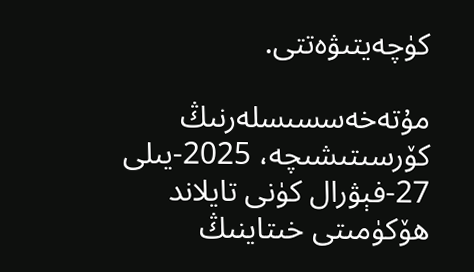كۈچەيتىۋەتتى.

مۇتەخەسسىسلەرنىڭ كۆرسىتىشىچە، 2025-يىلى 27-فېۋرال كۈنى تايلاند ھۆكۈمىتى خىتاينىڭ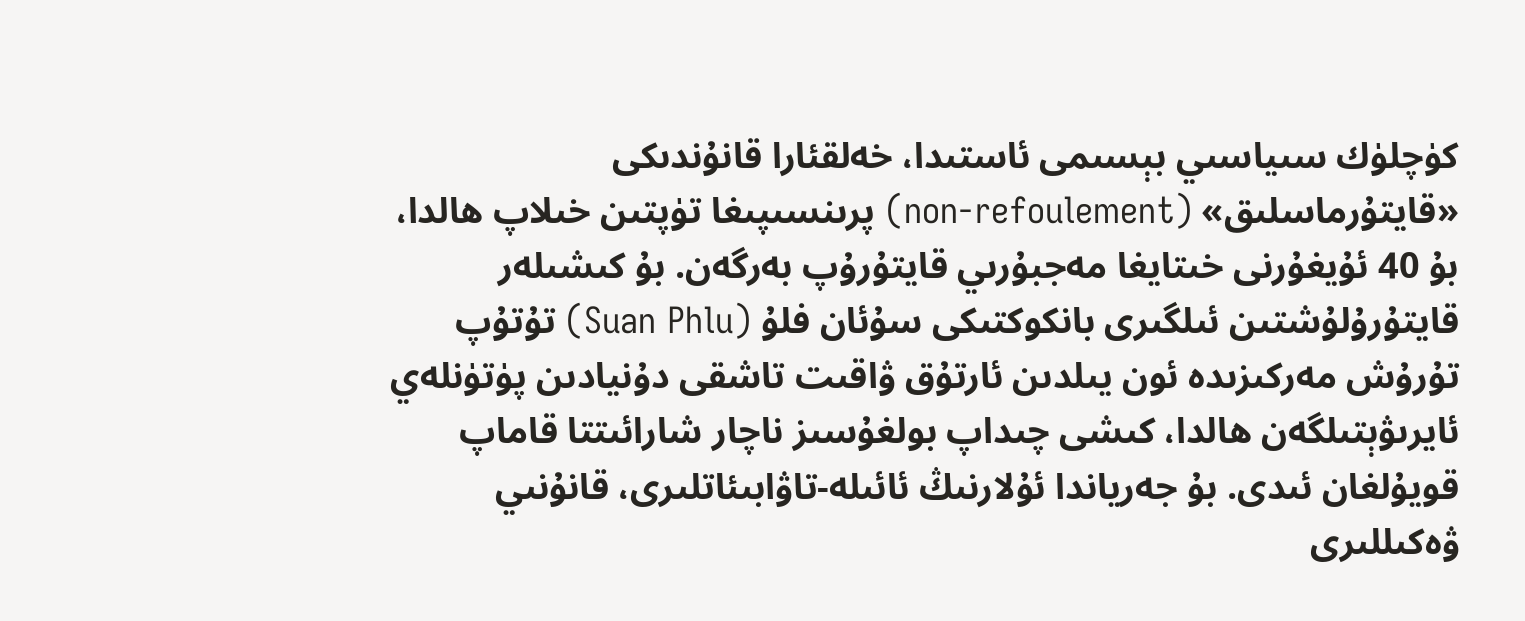كۈچلۈك سىياسىي بېسىمى ئاستىدا، خەلقئارا قانۇندىكى «قايتۇرماسلىق» (non-refoulement) پرىنسىپىغا تۈپتىن خىلاپ ھالدا، بۇ 40 ئۇيغۇرنى خىتايغا مەجبۇرىي قايتۇرۇپ بەرگەن. بۇ كىشىلەر قايتۇرۇلۇشتىن ئىلگىرى بانكوكتىكى سۇئان فلۇ (Suan Phlu) تۇتۇپ تۇرۇش مەركىزىدە ئون يىلدىن ئارتۇق ۋاقىت تاشقى دۇنيادىن پۈتۈنلەي ئايرىۋېتىلگەن ھالدا، كىشى چىداپ بولغۇسىز ناچار شارائىتتا قاماپ قويۇلغان ئىدى. بۇ جەرياندا ئۇلارنىڭ ئائىلە-تاۋابىئاتلىرى، قانۇنىي ۋەكىللىرى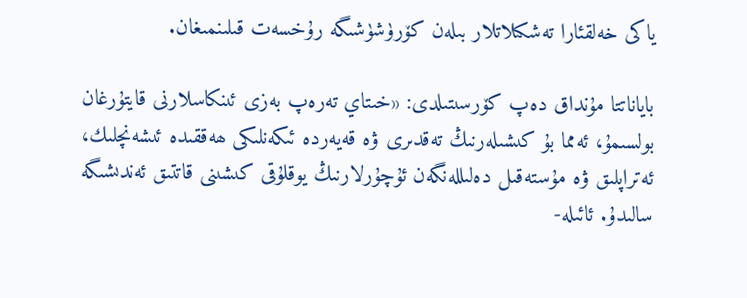ياكى خەلقئارا تەشكىلاتلار بىلەن كۆرۈشۈشىگە رۇخسەت قىلىنمىغان.

باياناتتا مۇنداق دەپ كۆرسىتىلدى: «خىتاي تەرەپ بەزى ئىنكاسلارنى قايتۇرغان بولسىمۇ، ئەمما بۇ كىشىلەرنىڭ تەقدىرى ۋە قەيەردە ئىكەنلىكى ھەققىدە ئىشەنچلىك، ئەتراپلىق ۋە مۇستەقىل دەلىللەنگەن ئۇچۇرلارنىڭ يوقلۇقى كىشىنى قاتتىق ئەندىشىگە سالىدۇ. ئائىلە-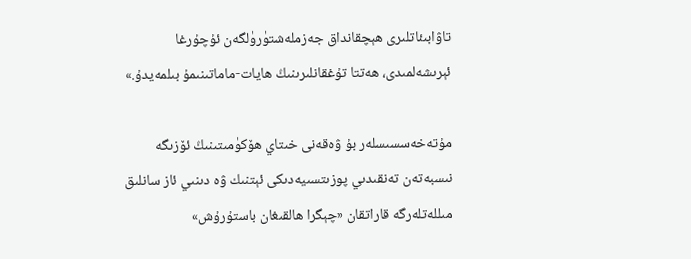تاۋابىئاتلىرى ھېچقانداق جەزملەشتۈرۈلگەن ئۇچۇرغا ئېرىشەلمىدى، ھەتتا تۇغقانلىرىنىڭ ھايات-ماماتىنىمۇ بىلمەيدۇ.»

مۇتەخەسسىسلەر بۇ ۋەقەنى خىتاي ھۆكۈمىتىنىڭ ئۆزىگە نىسبەتەن تەنقىدىي پوزىتسىيەدىكى ئېتنىك ۋە دىنىي ئاز سانلىق مىللەتلەرگە قاراتقان «چېگرا ھالقىغان باستۇرۇش»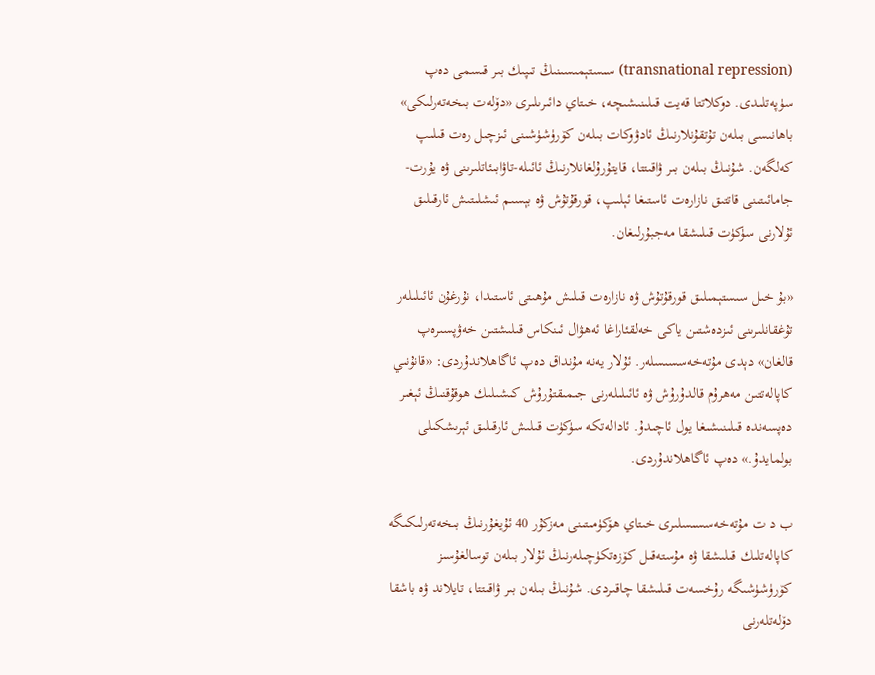(transnational repression) سىستېمىسىنىڭ تىپىك بىر قىسمى دەپ سۈپەتلىدى. دوكلاتتا قەيت قىلىنىشىچە، خىتاي دائىرىلىرى «دۆلەت بىخەتەرلىكى» باھانىسى بىلەن تۇتقۇنلارنىڭ ئادۋوكات بىلەن كۆرۈشۈشىنى ئىزچىل رەت قىلىپ كەلگەن. شۇنىڭ بىلەن بىر ۋاقىتتا، قايتۇرۇلغانلارنىڭ ئائىلە-تاۋابىئاتلىرىنى ۋە يۇرت-جامائىتىنى قاتتىق نازارەت ئاستىغا ئېلىپ، قورقۇتۇش ۋە بېسىم ئىشلىتىش ئارقىلىق ئۇلارنى سۈكۈت قىلىشقا مەجبۇرلىغان.

«بۇ خىل سىستېمىلىق قورقۇتۇش ۋە نازارەت قىلىش مۇھىتى ئاستىدا، نۇرغۇن ئائىلىلەر تۇغقانلىرىنى ئىزدەشتىن ياكى خەلقئاراغا ئەھۋال ئىنكاس قىلىشتىن خەۋپسىرەپ قالغان» دېدى مۇتەخەسسىسلەر. ئۇلار يەنە مۇنداق دەپ ئاگاھلاندۇردى: «قانۇنىي كاپالەتتىن مەھرۇم قالدۇرۇش ۋە ئائىلىلەرنى جىمىقتۇرۇش كىشىلىك ھوقۇقنىڭ ئېغىر دەپسەندە قىلىنىشىغا يول ئاچىدۇ. ئادالەتكە سۈكۈت قىلىش ئارقىلىق ئېرىشكىلى بولمايدۇ.» دەپ ئاگاھلاندۇردى.

ب د ت مۇتەخەسسىسلىرى خىتاي ھۆكۈمىتىنى مەزكۇر 40 ئۇيغۇرنىڭ بىخەتەرلىكىگە كاپالەتلىك قىلىشقا ۋە مۇستەقىل كۆزەتكۈچىلەرنىڭ ئۇلار بىلەن توسالغۇسىز كۆرۈشۈشىگە رۇخسەت قىلىشقا چاقىردى. شۇنىڭ بىلەن بىر ۋاقىتتا، تايلاند ۋە باشقا دۆلەتلەرنى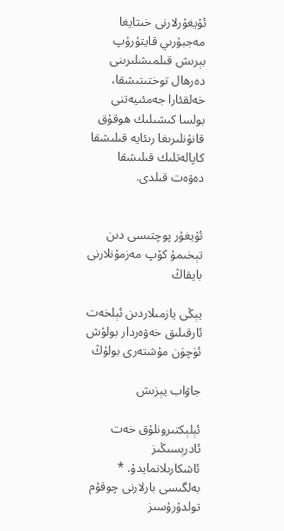ئۇيغۇرلارنى خىتايغا مەجبۇرىي قايتۇرۇپ بېرىش قىلمىشلىرىنى دەرھال توختىتىشقا، خەلقئارا جەمئىيەتنى بولسا كىشىلىك ھوقۇق قانۇنلىرىغا رىئايە قىلىشقا كاپالەتلىك قىلىشقا دەۋەت قىلدى.


ئۇيغۇر پوچتىسى دىن تېخىمۇ كۆپ مەزمۇنلارنى بايقاڭ

يېڭى يازمىلاردىن ئېلخەت ئارقىلىق خەۋەردار بولۇش ئۈچۈن مۇشتەرى بولۇڭ

جاۋاب يېزىش

ئېلېكتىرونلۇق خەت ئادرېسىڭىز ئاشكارىلانمايدۇ. * بەلگىسى بارلارنى چوقۇم تولدۇرۇسىز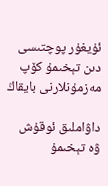ئۇيغۇر پوچتىسى دىن تېخىمۇ كۆپ مەزمۇنلارنى بايقاڭ

داۋاملىق ئوقۇش ۋە تېخىمۇ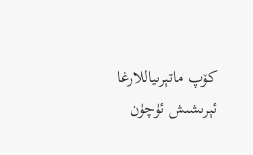كۆپ ماتېرىياللارغا ئېرىشىش ئۈچۈن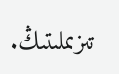تىزىملىتىڭ.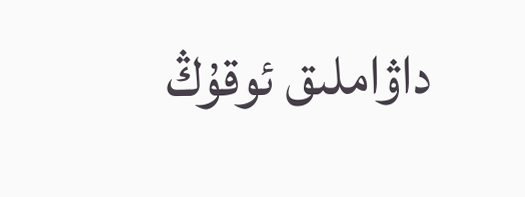داۋاملىق ئوقۇڭ